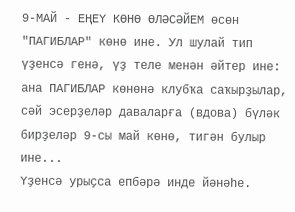9-МАЙ - ЕҢЕҮ КӨНӨ ӨЛӘСӘЙЕМ өсөн "ПАГИБЛАР" көнө ине. Ул шулай тип үҙенсә генә, үҙ теле менән әйтер ине: ана ПАГИБЛАР көнөнә клубҡа саҡырҙылар, сәй эсерҙеләр даваларға (вдова) бүләк бирҙеләр 9-сы май көнө, тигән булыр ине...
Үҙенсә урыҫса епбәрә инде йәнәһе.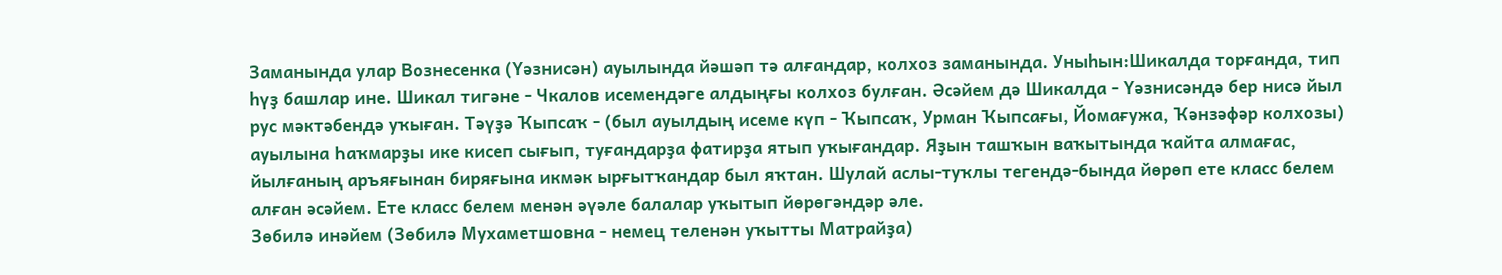Заманында улар Вознесенка (Үәзнисән) ауылында йәшәп тә алғандар, колхоз заманында. Уныһын:Шикалда торғанда, тип һүҙ башлар ине. Шикал тигәне - Чкалов исемендәге алдыңғы колхоз булған. Әсәйем дә Шикалда - Үәзнисәндә бер нисә йыл рус мәктәбендә уҡыған. Тәүҙә Ҡыпсаҡ - (был ауылдың исеме күп - Ҡыпсаҡ, Урман Ҡыпсағы, Йомағужа, Ҡәнзәфәр колхозы) ауылына Һаҡмарҙы ике кисеп сығып, туғандарҙа фатирҙа ятып уҡығандар. Яҙын ташҡын ваҡытында ҡайта алмағас, йылғаның аръяғынан биряғына икмәк ырғытҡандар был яҡтан. Шулай аслы-туҡлы тегендә-бында йөрөп ете класс белем алған әсәйем. Ете класс белем менән әүәле балалар уҡытып йөрөгәндәр әле.
Зөбилә инәйем (Зөбилә Мухаметшовна - немец теленән уҡытты Матрайҙа)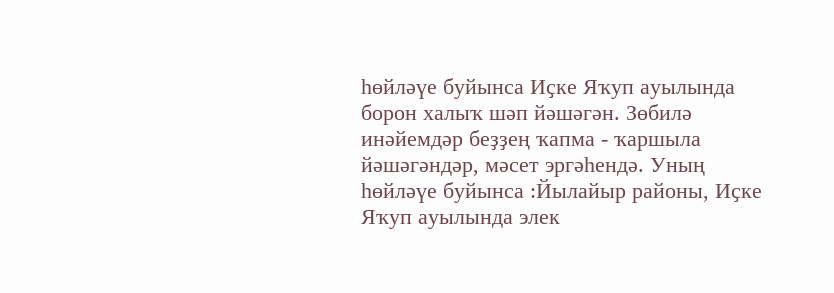һөйләүе буйынса Иҫке Яҡуп ауылында борон халыҡ шәп йәшәгән. Зөбилә инәйемдәр беҙҙең ҡапма - ҡаршыла йәшәгәндәр, мәсет эргәһендә. Уның һөйләүе буйынса :Йылайыр районы, Иҫке Яҡуп ауылында элек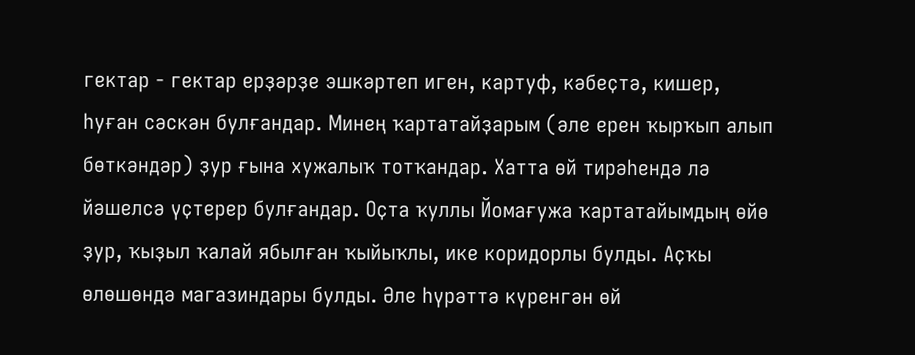гектар - гектар ерҙәрҙе эшкәртеп иген, картуф, кәбеҫтә, кишер, һуған сәскән булғандар. Минең ҡартатайҙарым (әле ерен ҡырҡып алып бөткәндәр) ҙур ғына хужалыҡ тотҡандар. Хатта өй тирәһендә лә йәшелсә үҫтерер булғандар. Оҫта ҡуллы Йомағужа ҡартатайымдың өйө ҙур, ҡыҙыл ҡалай ябылған ҡыйыҡлы, ике коридорлы булды. Аҫҡы өлөшөндә магазиндары булды. Әле һүрәттә күренгән өй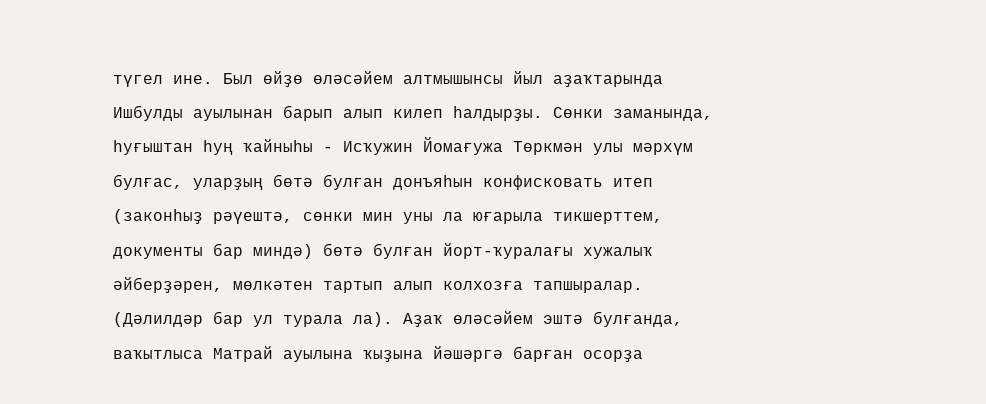түгел ине. Был өйҙө өләсәйем алтмышынсы йыл аҙаҡтарында Ишбулды ауылынан барып алып килеп һалдырҙы. Сөнки заманында, һуғыштан һуң ҡайныһы - Исҡужин Йомағужа Төркмән улы мәрхүм булғас, уларҙың бөтә булған донъяһын конфисковать итеп (законһыҙ рәүештә, сөнки мин уны ла юғарыла тикшерттем, документы бар миндә) бөтә булған йорт-ҡуралағы хужалыҡ әйберҙәрен, мөлкәтен тартып алып колхозға тапшыралар. (Дәлилдәр бар ул турала ла). Аҙаҡ өләсәйем эштә булғанда, ваҡытлыса Матрай ауылына ҡыҙына йәшәргә барған осорҙа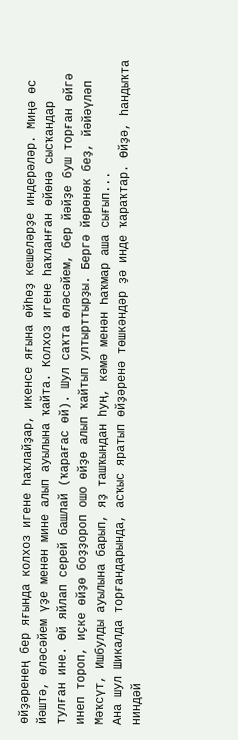өйҙәренең бер яғында колхоз игене һаҡлайҙар, икенсе яғына өйһөҙ кешеләрҙе индерәләр. Миңә өс йәштә, өләсәйем үҙе менән мине алып ауылына ҡайта. Колхоз игене һаҡланған өйөнә сысҡандар тулған ине. Өй яйлап серей башлай (ҡарағас өй). Шул саҡта өләсәйем, бер йәйҙе буш торған өйгә инеп тороп, иҫке өйҙө боҙҙороп ошо өйҙө алып ҡайтып ултырттырҙы. Бергә йөрөнөк беҙ, йәйәүләп Мәҡсүт, Ишбулды ауылына барып, яҙ ташҡындан һуң, кәмә менән Һаҡмар аша сығып...
Ана шул Шикалда торғандарында, асҡыс яратып өйҙәренә төшкәндәр ҙә инде ҡараҡтар. Өйҙә, һандыҡта ниндәй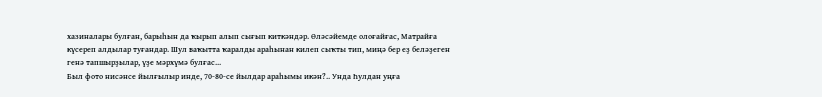хазиналары булған, барыһын да ҡырып алып сығып киткәндәр. Өләсәйемде олоғайғас, Матрайға күсереп алдылар туғандар. Шул ваҡытта ҡаралды араһынан килеп сыҡты тип, миңә бер еҙ беләҙеген генә тапшырҙылар, үҙе мәрхүмә булғас...
Был фото нисәнсе йылғылыр инде, 70-80-се йылдар араһымы икән?.. Унда Һулдан уңға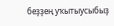беҙҙең уҡытыусыбыҙ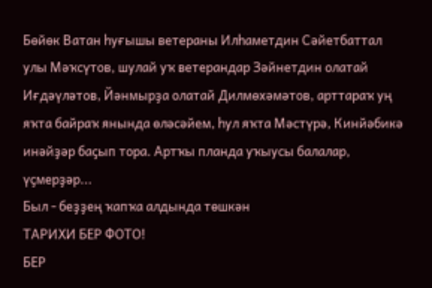Бөйөк Ватан һуғышы ветераны Илһаметдин Сәйетбаттал улы Мәҡсүтов, шулай уҡ ветерандар Зәйнетдин олатай Иғдәүләтов, Йәнмырҙа олатай Дилмөхәмәтов, арттараҡ уң яҡта байраҡ янында өләсәйем, һул яҡта Мәстүрә, Кинйәбикә инәйҙәр баҫып тора. Артҡы планда уҡыусы балалар, үҫмерҙәр...
Был - беҙҙең ҡапҡа алдында төшкән
ТАРИХИ БЕР ФОТО!
БЕР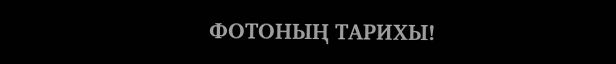ФОТОНЫҢ ТАРИХЫ!